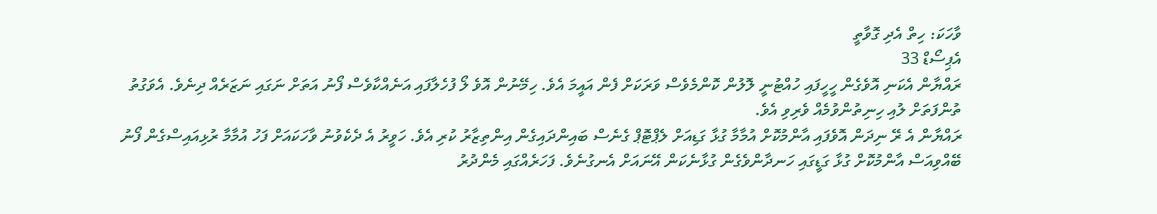ވާހަކަ: ހިތް އެދި ގޮވާތީ
އެޕިސޯޑް 33
ރައްޔާން އެކަނި އޮވެގެން ހީހީފައި ހުއްޓުނީ ލޮލުން ކޮންމެވެސް ވަރަކަށް ފެން އައީމަ އެވެ. ހިމޭނުން އޮވެ ލޯ ފުހެލާފައި އަނެއްކާވެސް ފޯނު އަތަށް ނަގައި ނަޒަރެއް ދިނެވެ. އެވަގުތު ތުންފަތަށް ލުއި ހިނިތުންވުމެއް ވެރިވި އެވެ.
ރައްޔާން އެ ރޭ ނިދަން އޮވެފައި އާންމުކޮށް އުމާމާ ގުޅާ ގަޑިއަށް ލެޕްޓޮޕް ގެނެސް ބައިންދައިގެން އިންތިޒާރު ކުރި އެވެ. ހަވީރު އެ ދެކެވުނު ވާހަކައަށް ފަހު އުމާމާ ރުޅިއައިސްގެން ފޯނު ބޭއްވިއަސް އާންމުކޮށް ގުޅާ ގަޑީގައި ހަނދާންވެގެން ގުޅާނެކަން އޭނައަށް އެނގުނެވެ. ފަހަރެއްގައި މެންދުރު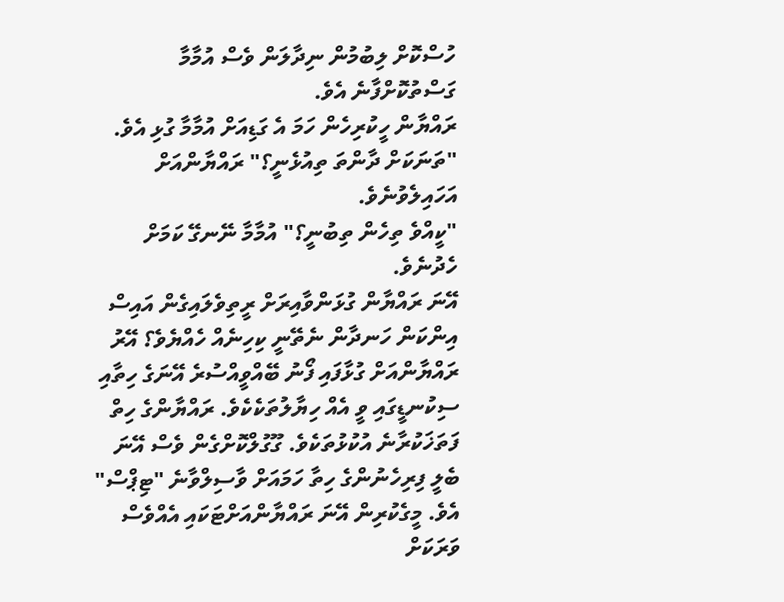ހުސްކޮށް ލިބުމުން ނިދާލަން ވެސް އުމާމާ ގަސްތުކޮށްފާނެ އެވެ.
ރައްޔާން ހީކުރިހެން ހަމަ އެ ގަޑިއަށް އުމާމާ ގުޅި އެވެ.
"ތަނަކަށް ދާންތަ ތިއުޅެނީ؟" ރައްޔާންއަށް އަހައިލެވުނެވެ.
"ކީއްވެ ތިހެން ތިބުނީ؟" އުމާމާ ނޭނގޭ ކަމަށް ހެދުނެވެ.
އޭނަ ރައްޔާން ގުޅަންވާއިރަށް ރީތިވެލައިގެން އައިސް އިންކަން ހަނދާން ނެތޭނީ ކިހިނެއް ހެއްޔެވެ؟ އޭރު ރައްޔާންއަށް ގުޅާފައި ފޯނު ބޭއްވީއްސުރެ އޭނަގެ ހިތާއި ސިކުނޑީގައި ވީ އެއް ހިޔާލުތަކެކެވެ. ރައްޔާންގެ ހިތް ފަތަޚަކުރާނެ އުކުޅުތަކެވެ. ގޫގުލްކޮށްގެން ވެސް އޭނަ ބެލީ ފިރިހެނުންގެ ހިތާ ހަމައަށް ވާސިލްވާނެ "ޓިޕްސް" އެވެ. މީގެކުރިން އޭނަ ރައްޔާންއަށްޓަކައި އެއްވެސް ވަރަކަށް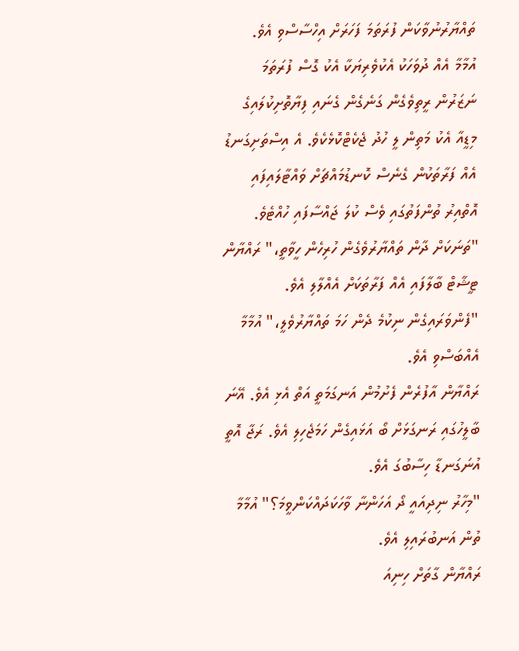ތައްޔާރުނުވާކަން ފުރަތަމަ ފަހަރަށް އިހްސާސްވި އެވެ.
އުމާމާ އެއް ދުވަހަކު އެކުވެރިޔަކާ އެކު ގޮސް ފުރަތަމަ ނަޒަރުން ރީތިވެގެން ގަނެގެން ގެނައި ފިޔާތޮށިކުލައިގެ މިޑީއާ އެކު މަތިން ލީ ހުދު ޖެކެޓްކޮޅެކެވެ. އެ އިސްތަށިގަނޑު އެއް ފަރާތަކުން ގެނެސް ކޮނޑުމައްޗަށް ވައްޓާލައިފައި އޮތްއިރު ތުންފަތުގައި ވެސް ކުލަ ޖައްސާފައި ހުއްޓެވެ.
"ތަނަކަށް ދާން ތައްޔާރުވެގެން ހުރިހެން ހީވާތީ،" ރައްޔާން ޓީޝާޓް ބާލާފައި އެއް ފަރާތަކަށް އެއްލާލި އެވެ.
"ފެންވަރައިގެން ނިކުމެ ދެން ހަމަ ތައްޔާރުވެލީ،" އުމާމާ އެއްބަސްވި އެވެ.
ރައްޔާން އާފުރެން ފެށުމުން އަނގަމަތީ އަތް އެޅި އެވެ. އޭނަ ބާލީހުގައި ރަނގަޅަށް ބޯ އަޅައިގެން ހަމަޖެހިލި އެވެ. ރަޖާ އޮތީ އުނަގަނޑާ ހިސާބުގަ އެވެ.
"މިހާރު ނިދިއައީ ދޯ އަހަންނާ ވާހަކަދައްކަންވީމަ؟" އުމާމާ ތުން އަނބުރައިލި އެވެ.
ރައްޔާން ގާތަށް ހިނިއަ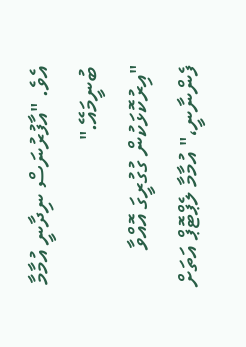އެވެ. "އާފުރުނަސް ނިދާނީ އުމާމާ ބުނީމައޭ."
"އިރުކޮޅަކުން ގުގުރީގަ އޮއްވާ ފެންނާނީ،" އުމާމާ ލެޕްޓޮޕް އަތަށް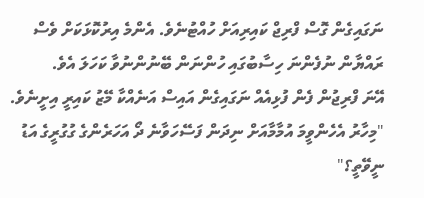ނަގައިގެން ގޮސް ފްރިޖް ކައިރިއަށް ހުއްޓުނެވެ. އެންމެ އިރުކޮޅަކަށް ވެސް ރައްޔާން ނުފެންނަ ހިސާބުގައި ހުންނަން ބޭނުންނުވާ ކަހަލަ އެވެ.
އޭނަ ފްރިޖުން ފެން ފުޅިއެއް ނަގައިގެން އައިސް އަނެއްކާ މޭޒު ކައިރީ އިށީނެވެ.
"މިހާރު އެހެންވީމަ އުމާމާއަށް ނިދަން ފަސޭހަވާނެ ދޯ އަހަރެންގެ ގުގުރީގެ އަޑު ނީވޭތީ؟"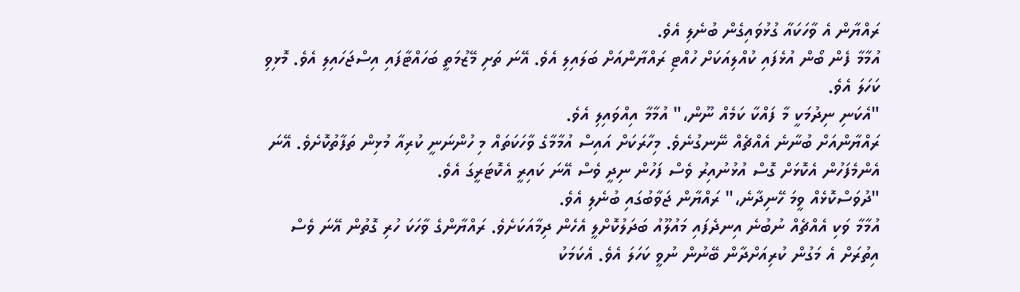ރައްޔާން އެ ވާހަކައާ ގުޅުވައިގެން ބުނެލި އެވެ.
އުމާމާ ފެން ބޯން އުޅެފައި ކުއްލިއަކަށް ހުއްޓި ރައްޔާންއަށް ބަލައިލި އެވެ. އޭނަ ތަށި މޭޒުމަތީ ބަހައްޓާފައި އިސްޖަހައިލި އެވެ. މޮޅިވި ކަހަލަ އެވެ.
"އެކަނި ނިދުމަކީ މާ ފައްކާ ކަމެއް ނޫން،" އުމާމާ އިއްވައިލި އެވެ.
ރައްޔާންއަށް ބުނާނެ އެއްޗެއް ނޭނގުނެވެ. މިހާރަކަށް އައިސް އުމާމާގެ ވާހަކަތައް މި ހުންނަނީ ކުރިއާ މުޅިން ތަފާތުކޮށެވެ. އޭނަ އެންމެފަހުން އެކޮޅަށް ގޮސް އުޅުނުއިރު ވެސް ފަހުން ނިދީ ވެސް އޭނަ ކައިރީ އެކޮޓަރީގަ އެވެ.
"ދުވަސްކޮޅެއް ވީމަ ހޭނިދާނެ،" ރައްޔާން ޖަވާބުގައި ބުނެލި އެވެ.
އުމާމާ ވަކި އެއްޗެއް ނުބުނެ އިނދެފައި މައުލޫއު ބަދަލުކޮށްލީ އެހެން ދިމާއަކަށެވެ. ރައްޔާންގެ ވާހަކަ ހުރި ގޮތުން އޭނަ ވެސް އިތުރަށް އެ މަގުން ކުރިއަށްދާން ބޭނުން ނުވީ ކަހަލަ އެވެ. އެކަމަކު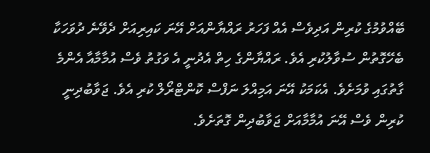ބޭއްވުމުގެ ކުރިން އަދިވެސް އެއް ފަހަރު ރައްޔާންއަށް އޭނަ ކައިރިއަށް ދެވޭނެ ދުވަހަކާ ބެހޭގޮތުން ސުވާލުކުރި އެވެ. ރައްޔާންގެ ހިތް އެދުނީ އެ ވަގުތު ވެސް އުމާމާއާ އެންމެ ގާތުގައި ވުމަށެވެ. އެކަމަކު އޭނަ އަމިއްލަ ނަފްސް ކޮންޓްރޯލް ކުރި އެވެ. ޖަވާބުދިނީ ކުރިން ވެސް އޭނަ އުމާމާއަށް ޖަވާބުދިން ގޮތަށެވެ.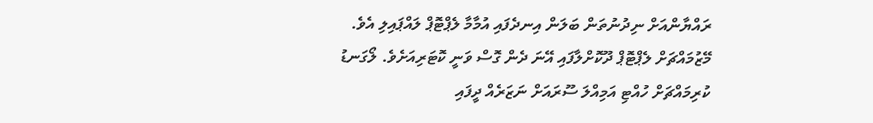ރައްޔާންއަށް ނިދުނުތަން ބަލަން އިނދެފައި އުމާމާ ލެޕްޓޮޕް ލައްޕައިލި އެވެ. މޭޒުމައްޗަށް ލެޕްޓޮޕް ދޫކޮށްލާފައި އޭނަ ދެން ގޮސް ވަނީ ކޮޓަރިއަށެވެ. ލޯގަނޑު ކުރިމައްޗަށް ހުއްޓި އަމިއްލަ ސޫރައަށް ނަޒަރެއް ދީފައި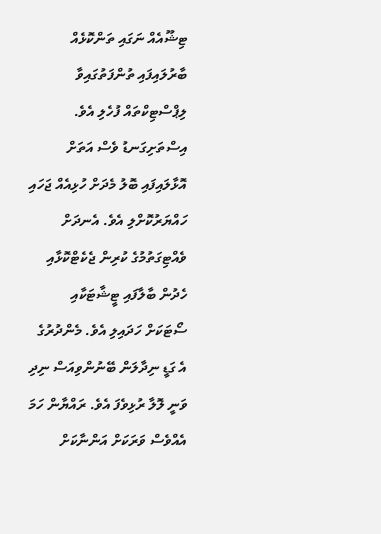ޓިޝޫއެއް ނަގައި ތަންކޮޅެއް ބާރުލައިފައި ތުންފަތުގައިވާ ލިޕްސްޓިކްތައް ފުހެލި އެވެ. އިސްތަށިގަނޑު ވެސް އަތަށް އޮޅާލައިފައި ބޮލު މެދަށް ހުޅިއެއް ޖަހައި ހައްޔަރުކޮށްލި އެވެ. އެނދަށް ވެއްޓިގަތުމުގެ ކުރިން ޖެކެޓްކޮޅާއި ހެދުން ބާލާފައި ޓީޝާޓަކާއި ސޯޓަކަށް ހަދައިލި އެވެ. މެންދުރުގެ އެ ގަޑީ ނިދާލަން ބޭނުންވިއަސް ނިދި ވަނީ ލޮލާ ރުޅިވެފަ އެވެ. ރައްޔާން ހަމަ އެއްވެސް ވަރަކަށް އަންނާކަށް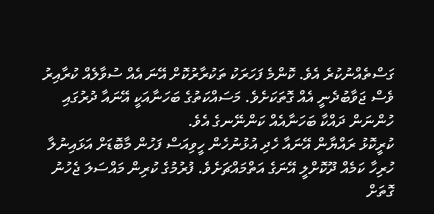ގަސްތެއްނުކުރެ އެވެ. ކޮންމެ ފަހަރަކު ތަކުރާރުކޮށް އޭނަ އެއް ސުވާލެއް ކުރާއިރު ވެސް ޖަވާބުދެނީ އެއް ގޮތަކަށެވެ. މަސައްކަތުގެ ބަހަނާއަކީ އޭނައާ ދުރުގައި ހުންނަން ދައްކާ ބަހަނާއެއް ކަންނޭނގެ އެވެ.
ކުރީކޮޅު ރައްޔާން އޭނައާ ހެދި އުޅުނުހެން ހީވިއަސް ފަހުން މާބޮޑަށް އަޅައިނުލާ ހުރިހާ ކަމެއް ދޫކޮށްލީ އޭނަގެ އަތްމައްޗަށެވެ. ފުރުމުގެ ކުރިން މައްސަލަ ޖެހުނު ގޮތަށް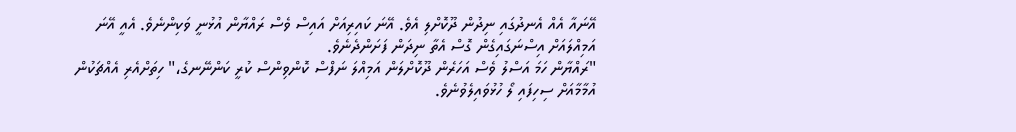އޭނައާ އެއް އެނދުގައި ނިދުން ދޫކޮށްލި އެވެ. އޭނަ ކައިރިއަށް އައިސް ވެސް ރައްޔާން އުޅުނީ ވަކިންނެވެ. އެއީ އޭނަ އަމިއްލައަށް އިސްނަގައިގެން ގޮސް އެތާ ނިދަން ފަށަންދެނެވެ.
"ރައްޔާން ހަމަ އަސްލު ވެސް އަހަރެން ދޫކޮށްލަން އަމިއްލަ ނަފްސް ކޮންވިންސް ކުރީ ކަންނޭނގެ،" ހިތަށްއެރި އެއްޗަކުން އުމާމާއަށް ސިހިފައި ލޯ ހުޅުވައިލެވުނެވެ.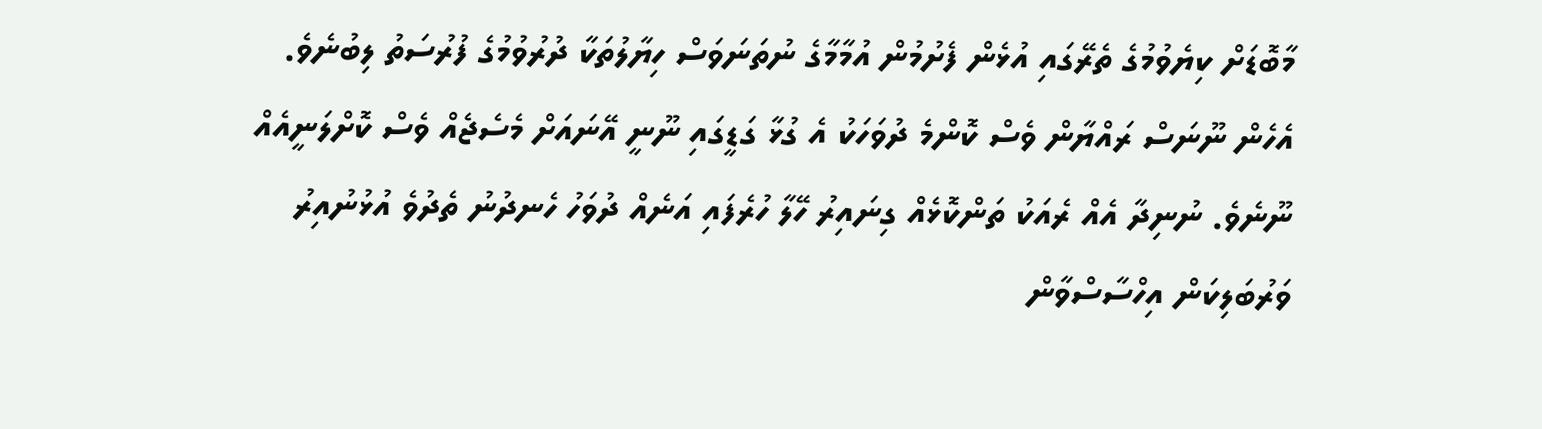މާބޮޑަށް ކިޔެވުމުގެ ތެރޭގައި އުޅެން ފެށުމުން އުމާމާގެ ނުތަނަވަސް ހިޔާލުތަކާ ދުރުވުމުގެ ފުރުސަތު ލިބުނެވެ. އެހެން ނޫނަސް ރައްޔާން ވެސް ކޮންމެ ދުވަހަކު އެ ގުޅާ ގަޑީގައި ނޫނީ އޭނައަށް މެސެޖެއް ވެސް ކޮށްލަނީއެއް ނޫނެވެ. ނުނިދާ އެއް ރެއަކު ތަންކޮޅެއް ގިނައިރު ހޭލާ ހުރެފައި އަނެއް ދުވަހު ހެނދުނު ތެދުވެ އުޅުނުއިރު ވަރުބަލިކަން އިހްސާސްވާން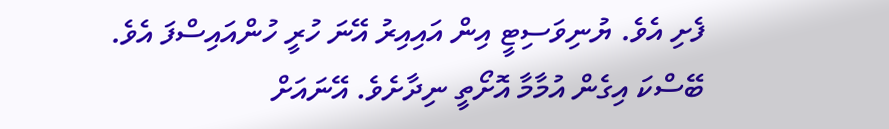ފެށި އެވެ. ޔުނިވަސިޓީ އިން އައިއިރު އޭނަ ހުރީ ހުންއައިސްފަ އެވެ. ބޭސްކަ އިގެން އުމާމާ އޮށޯތީ ނިދާށެވެ. އޭނައަށް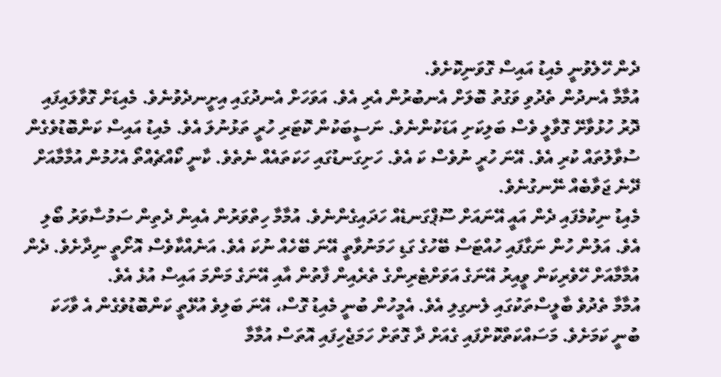ދެން ހޭލެވުނީ މެއިޑު އައިސް ގޮވަނިކޮށެވެ.
އުމާމާ އެނދުން ތެދުވި ވަގުތު ބޮލަށް އެނބުރުން އެރި އެވެ. އަވަހަށް އެނދުގައި އިށީނދެވުނެވެ. މެއިޑަށް ގޮވާލައިފައި ދޮރު ހުޅުވާށޭ ގޮވާލީ ވެސް ބަލިކަށި އަޑަކުންނެވެ. ނަސީބަކުން ކޮޓަރި ހުރީ ތަޅުނުލަ އެވެ. މެއިޑު އައިސް ކަންބޮޑުވެގެން ސުވާލުތައް ކުރި އެވެ. އޭނަ ހުރީ ނުވެސް ކަ އެވެ. ހަށިގަނޑުގައި ހަކަތައެއް ނެތެވެ. ކާނީ ކޯއްޗެއްތޯ އެހުމުން އުމާމާއަށް ދޭނެ ޖަވާބެއް ނޭނގުނެވެ.
މެއިޑު ނިކުމެފައި ދެން އައީ އޭނައަށް ސޫޕްގަނޑެއް ހަދައިގެންނެވެ. އުމާމާ ހިތްވަރުން އެއިން ދެތިން ސަމުސާވަރު ބޯލި އެވެ. އަލުން ހުން ނަގާފައި ހުއްޓަސް ބޭހުގެ ގަޑި ހަމަނުވާތީ އޭނަ ބޭހެއް ނުކަ އެވެ. އަނެއްކާވެސް އޮށޯތީ ނިދާށެވެ. ދެން އުމާމާއަށް ހޭވެރިކަން ވީއިރު އޭނަގެ އަވަށްޓެރިންގެ ތެރެއިން ފާތުން އާއި އޭނަގެ މަންމަ އައިސް އުޅެ އެވެ.
އުމާމާ ތެދުވެ ބާލީސްތަކުގައި ލެނގިލި އެވެ. އެމީހުން ބުނީ މެއިޑު ގޮސް، އޭނަ ބަލިވެ އުޅޭތީ ކަންބޮޑުވެގެން އެ ވާހަކަ ބުނީ ކަމަށެވެ. މަސައްކަތްކޮށްފައި ގެއަށް ދާ ގޮތަށް ހަމަޖެހިފައި އޮތަސް އުމާމާ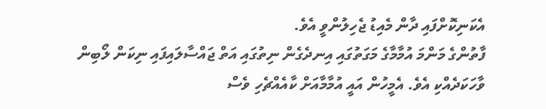އެކަނިކޮށްފައި ދާން މެއިޑު ޖެހިލުންވީ އެވެ.
ފާތުންގެ މަންމަ އުމާމާގެ މަގަތުގައި އިނދެގެން ނިތުގައި އަތް ޖައްސާލައިފައި ނިކަން ލޯބިން ވާހަކަދެއްކި އެވެ. އެމީހުން އައީ އުމާމާއަށް ކާއެއްޗެހި ވެސް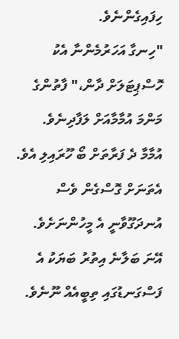ހިފައިގެންނެވެ.
"ހިނގާ އަހަރުމެންނާ އެކު ހޮސްޕިޓަލަށް ދާން،" ފާތުންގެ މަންމަ އުމާމާއަށް ލަފާދިނެވެ.
އުމާމާ ދެ ފަރާތަށް ބޯ ހޫރައިލި އެވެ. އެތަނަށް ގޮސްގެން ވެސް އުނދަގޫވާނީ އެ މީހުންނަށެވެ. އޭނަ ބަލާނެ އިތުރު ބަޔަކު އެ ފަސްގަނޑުގައި ތިބީއެއް ނޫނެވެ.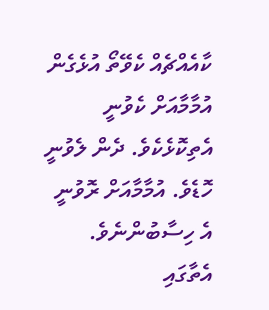ކާއެއްޗެއް ކެވޭތޯ އުޅެގެން އުމާމާއަށް ކެވުނީ އެތިކޮޅެކެވެ. ދެން ލެވުނީ ހޮޑެވެ. އުމާމާއަށް ރޮވުނީ އެ ހިސާބުންނެވެ. އެތާގައި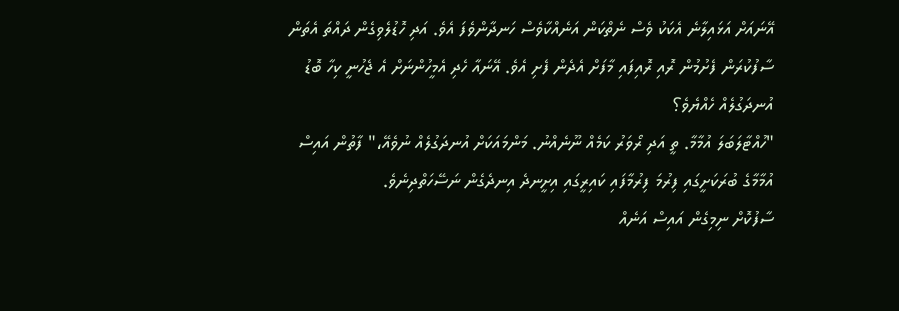އޭނައަށް އަޅައިލާނެ އެކަކު ވެސް ނެތްކަން އަނެއްކާވެސް ހަނދާންވެފަ އެވެ. އަދި ހޮޑުލެވިގެން ދައްތަ އެތަން ސާފުކުރަން ފެށުމުން ރޮއި ރޮއިފައި މާފަށް އެދެން ފެށި އެވެ. އޭނައާ ހެދި އެމީހުންނަށް އެ ޖެހުނީ ކިހާ ބޮޑު އުނދަގުލެއް ހެއްޔެވެ؟
"ހުއްޓާލަބަލަ އުމާމާ. ތީ އަދި ރޯވަރު ކަމެއް ނޫނެއްނު. މަންމައަކަށް އުނދަގުލެއް ނުވެއޭ،" ފާތުން އައިސް އުމާމާގެ ބުރަކަށީގައި ފިރުމަ ފިރުމާފައި ކައިރީގައި އިށީނދެ އިނދެގެން ނަސޭހަތްދިނެވެ.
ސާފުކޮށް ނިމިގެން އައިސް އަނެއް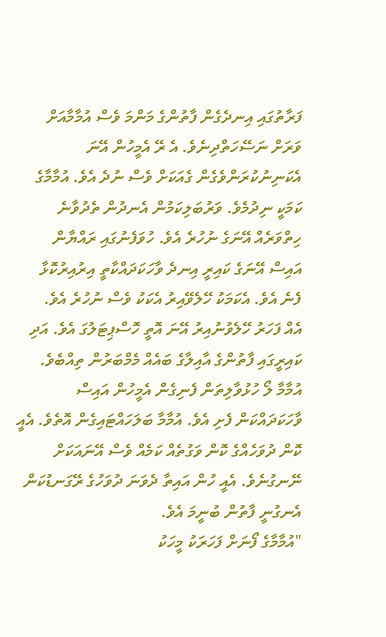ފަރާތުގައި އިނދެގެން ފާތުންގެ މަންމަ ވެސް އުމާމާއަށް ވަރަށް ނަސޭހަތްދިނެވެ. އެ ރޭ އެމީހުން އޭނަ އެކަނިނުކުރަންވެގެން ގެއަކަށް ވެސް ނުދެ އެވެ. އުމާމާގެ ކަމަކީ ނިދުމެވެ. ވަރުބަލިކަމުން އެނދުން ތެދުވާނެ ހިތްވަރެއް އޭނަގެ ނުހުރެ އެވެ. ހުވަފެނުގައި ރައްޔާން އައިސް އޭނަގެ ކައިރީ އިނދެ ވާހަކަދައްކާތީ އިރުއިރުކޮޅާ ފެނެ އެވެ. އެކަމަކު ހޭލެވޭއިރު އެކަކު ވެސް ނުހުރެ އެވެ.
އެއް ފަހަރު ހޭލެވުނުއިރު އޭނަ އޮތީ ހޮސްޕިޓަލުގަ އެވެ. އަދި ކައިރީގައި ފާތުންގެ އާއިލާގެ ބައެއް މެމްބަރުން ތިއްބެވެ. އުމާމާ ލޯ ހުޅުވާލިތަން ފެނިގެން އެމީހުން އައިސް ވާހަކަދައްކަން ފެށި އެވެ. އުމާމާ ބަލަހައްޓައިގެން އޮތެވެ. އެއީ ކޮން ދުވަހެއްގެ ކޮން ވަގުތެއް ކަމެއް ވެސް އޭނައަކަށް ނޭނގުނެވެ. އެއީ ހުން އައިތާ ދެވަނަ ދުވަހުގެ ރޭގަނޑުކަން އެނގުނީ ފާތުން ބުނީމަ އެވެ.
"އުމާމާގެ ފޯނަށް ފަހަރަކު މީހަކު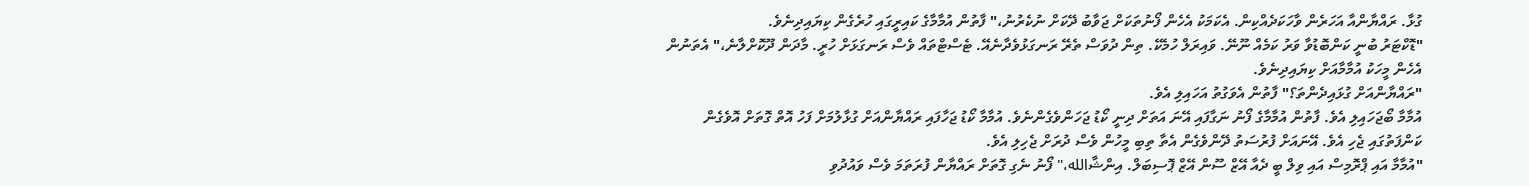ގުޅާ. ރައްޔާންއާ އަހަރެން ވާހަކަދެއްކިން. އެކަމަކު އެހެން ފޯނުތަކަށް ޖަވާބު ދޭކަށް ނުކެރުނު،" ފާތުން އުމާމާގެ ކައިރީގައި ހުރެގެން ކިޔައިދިނެވެ.
"ޑޮކްޓަރު ބުނީ ކަންބޮޑުވާ ވަރު ކަމެއް ނޫނޭ. ވައިރަލް ހުމެކޭ. ތިން ދުވަސް ތެރޭ ރަނގަޅުވެދާނެއޭ. ޓެސްޓްތައް ވެސް ރަނގަޅަށް ހުރީ. މާދަން ދޫކޮށްލާނެ،" އެތަނުން އެހެން މީހަކު އުމާމާއަށް ކިޔައިދިނެވެ.
"ރައްޔާންއަށް ގުޅައިދެންތަ؟" ފާތުން އެވަގުތު އަހައިލި އެވެ.
އުމާމާ ބޯޖަހައިލި އެވެ. ފާތުން އުމާމާގެ ފޯނު ނަގާފައި އޭނަ އަތަށް ދިނީ ކޯޑު ޖަހަންވެގެންނެވެ. އުމާމާ ކޯޑު ޖަހާފައި ރައްޔާންއަށް ގުޅާލުމަށް ފަހު އޮތް ގޮތަށް އޮވެގެން ކަންފަތުގައި ޖެހި އެވެ. އޭނައަށް ފުރުސަތު ދޭންވެގެން އެތާ ތިބި މީހުން ވެސް ދުރަށް ޖެހިލި އެވެ.
"އުމާމާ އައި ޕްރޮމިސް އައި ވިލް ބީ ދެއާ އޭޒް ސޫން އޭޒް ޕޮސިބަލް. އިންޝާالله،" ފޯނު ނެގި ގޮތަށް ރައްޔާން ފުރަތަމަ ވެސް ވައުދުވި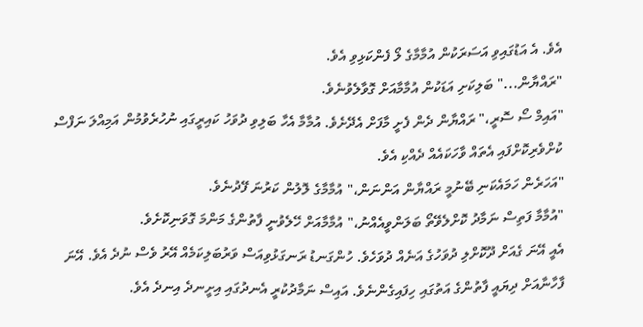އެވެ. އެ އަޑުގައިވި އަސަރަކުން އުމާމާގެ ލޯ ފެންކަޅިވި އެވެ.
"ރައްޔާން..." ބަލިކަށި އަޑަކުން އުމާމާއަށް ގޮވާލެވުނެވެ.
"އައިމް ސޯ ސޮރީ،" ރައްޔާން ދެން ފެށީ މާފަށް އެދޭށެވެ. އުމާމާ އެހާ ބަލިވި ދުވަހު ކައިރީގައި ނުހުރެވުމުން އަމިއްލަ ނަފްސް ކުށްވެރިކޮށްފައި އެތައް ވާހަކައެއް ދެއްކި އެވެ.
"އަހަރެން ހަމައެކަނި ބޭނުމީ ރައްޔާން އަންނަން،" އުމާމާގެ ލޮލުން ކަރުނަ ފޭދުނެވެ.
"އުމާމާ ފަތިސް ނަމާދު ކޮށްލެވޭތޯ ބަލަންވީއެއްނު،" އުމާމާއަށް ހޭލެވުނީ ފާތުންގެ މަންމަ ގޮވަނިކޮށެވެ.
އެއީ އޭނަ ގެއަށް ދޫކޮށްލި ދުވަހުގެ އަނެއް ދުވަހެވެ. ހުންގަނޑު ރަނގަޅުވިއަސް ވަރުބަލިކަމެއް އޭރު ވެސް ނުދެ އެވެ. އޭނަ ފާހާނާއަށް ދިޔައީ ފާތުންގެ އަތުގައި ހިފައިގެންނެވެ. އައިސް ނަމާދުކުރީ އެނދުގައި އިށީނދެ އިނދެ އެވެ.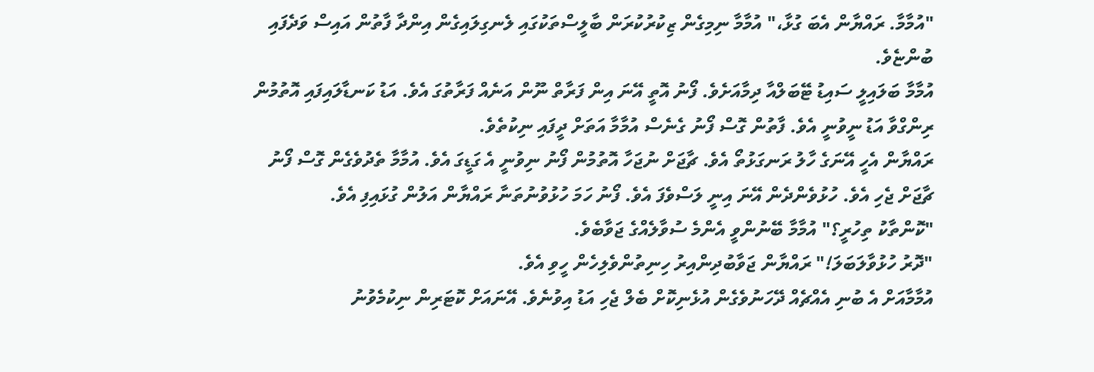"އުމާމާ. ރައްޔާން އެބަ ގުޅާ،" އުމާމާ ނިމިގެން ޒިކުރުކުރަން ބާލީސްތަކުގައި ލެނގިލައިގެން އިންދާ ފާތުން އައިސް ވަދެފައި ބުންޏެވެ.
އުމާމާ ބަލައިލީ ސައިޑު ޓޭބަލްއާ ދިމާއަށެވެ. ފޯނު އޮތީ އޭނަ އިން ފަރާތް ނޫން އަނެއް ފަރާތުގަ އެވެ. އަޑު ކަނޑާލައިފައި އޮތުމުން ރިންގްވާ އަޑު ނީވުނީ އެވެ. ފާތުން ގޮސް ފޯނު ގެނެސް އުމާމާ އަތަށް ދީފައި ނިކުތެވެ.
ރައްޔާން އެހީ އޭނަގެ ހާލު ރަނގަޅުތޯ އެވެ. ޗާޖަށް ނުޖަހާ އޮތުމުން ފޯނު ނިވުނީ އެ ގަޑީގަ އެވެ. އުމާމާ ތެދުވެގެން ގޮސް ފޯނު ޗާޖަށް ޖެހި އެވެ. ހުޅުވެންދެން އޭނަ އިނީ ލަސްވެފަ އެވެ. ފޯނު ހަމަ ހުޅުވުނުތަނާ ރައްޔާން އަލުން ގުޅައިފި އެވެ.
"ކޮންތާކު ތިހުރީ؟" އުމާމާ ބޭނުންވީ އެންމެ ސުވާލެއްގެ ޖަވާބެވެ.
"ދޮރު ހުޅުވާލަބަލަ!" ރައްޔާން ޖަވާބުދިންއިރު ހިނިތުންވެލިހެން ހީވި އެވެ.
އުމާމާއަށް އެ ބުނި އެއްޗެއް ދޭހަނުވެގެން އުޅެނިކޮށް ބެލް ޖެހި އަޑު އިވުނެވެ. އޭނައަށް ކޮޓަރިން ނިކުމެވުނު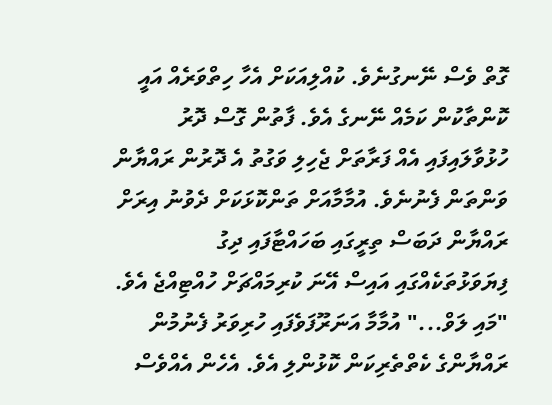ގޮތް ވެސް ނޭނގުނެވެ. ކުއްލިއަކަށް އެހާ ހިތްވަރެއް އައީ ކޮންތާކުން ކަމެއް ނޭނގެ އެވެ. ފާތުން ގޮސް ދޮރު ހުޅުވާލައިފައި އެއް ފަރާތަށް ޖެހިލި ވަގުތު އެ ދޮރުން ރައްޔާން ވަންތަން ފެނުނެވެ. އުމާމާއަށް ތަންކޮޅަކަށް ދެވުނު އިރަށް ރައްޔާން ދަބަސް ތިރީގައި ބަހައްޓާފައި ދިގު ފިޔަވަޅުތަކެއްގައި އައިސް އޭނަ ކުރިމައްޗަށް ހުއްޓިއްޖެ އެވެ.
"މައި ލަވް..." އުމާމާ އަނަރޫފަވެފައި ހުރިވަރު ފެނުމުން ރައްޔާންގެ ކެތްތެރިކަން ކޮޅުންލި އެވެ. އެހެން އެއްވެސް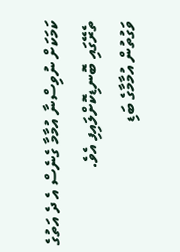ކަމަކަށް ނުވިސްނާ އުމާމާ ގެނެސް އެ ދެ އަތުގެ ތެރޭގައި ބޮނޑިކޮށްލައިފި އެވެ.
ވަގުތުން އުމާމާގެ ބަޑި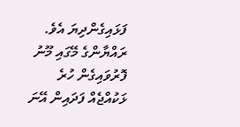ފަޅައިގެންދިޔަ އެވެ. ރައްޔާންގެ މޭގައި މޫނު ފޮރުވައިގެން ހުރެ ޅަކުއްޖެއް ފަދައިން އޭނަ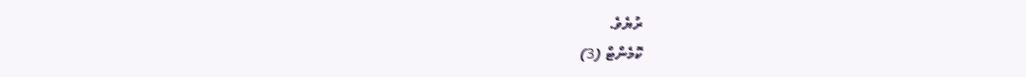ރުޔެވެ.
ކޮމެންޓް (3)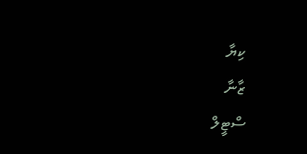ކިޔާ
ޒާނާ
ސްޓީލް